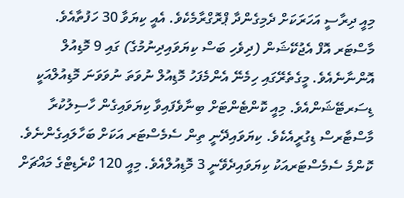މިއީ ދިރާސީ އަހަރަކަށް ދެމިގެންދާ ޕްރޮގްރާމެކެވެ. އެއީ ކިޔަވާ 30 ހަފުތާއެވެ. މާސްޓަރ އޮފް އެޖުކޭޝަން (ދިވެހި ބަސް ކިޔަވައިދިނުމުގެ) ގައި 9 މޮޑިއުލް އޮންނާނެއެވެ. މީގެތެރޭގައި ހިމެނޭ އެންމެފަހު މޮޑިއުލް ނުވަތަ ނުވަވަނަ މޮޑިއުލްއަކީ ޑިސަރޓޭޝަންއެވެ. މިއީ ކޮންޓެންޓަށް ބިނާވެފައިވާ ކިޔަވައިގެން ހާސިލުކުރާ މާސްޓާރސް ޑިގުރީއެކެވެ. ކިޔަވައިދޭނީ ތިން ސެމެސްޓަރ އަކަށް ބަހާލައިގެންނެވެ. ކޮންމެ ސެމެސްޓަރއަކު ކިޔަވައިދެވޭނީ 3 މޮޑިއުލްއެވެ. މިއީ 120 ކްރެޑިޓްގެ މައްޗަށް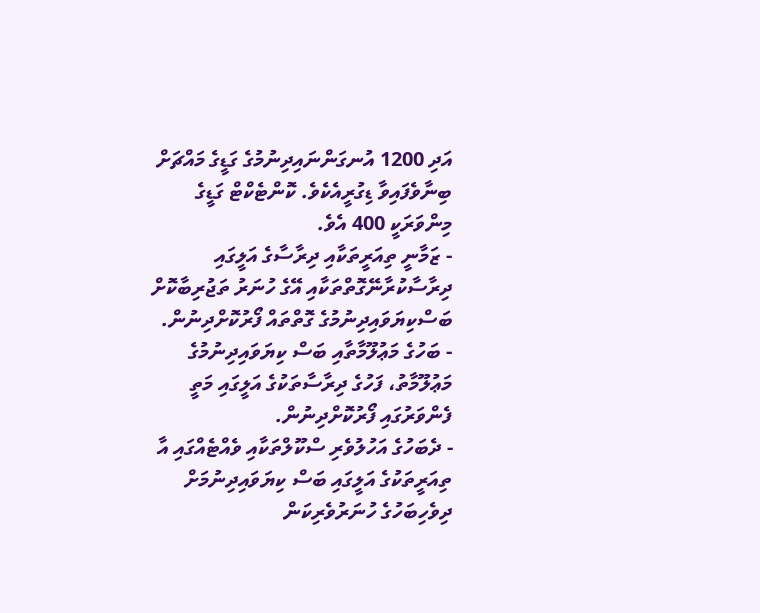އަދި 1200 އުނގަންނައިދިނުމުގެ ގަޑީގެ މައްޗަށް ބިނާވެފައިވާ ޑިގުރީއެކެވެ. ކޮންޓެކްޓް ގަޑީގެ މިންވަރަކީ 400 އެވެ.
- ޒަމާނީ ތިއަރީތަކާއި ދިރާސާގެ އަލީގައި ދިރާސާކުރާނޭގޮތްތަކާއި އޭގެ ހުނަރު ތަޖުރިބާކޮށް ބަސްކިޔަވައިދިނުމުގެ ގޮތްތައް ފޯރުކޮށްދިނުން.
- ބަހުގެ މަޢުލޫމާތާއި ބަސް ކިޔަވައިދިނުމުގެ މަޢުލޫމާތު، ފަހުގެ ދިރާސާތަކުގެ އަލީގައި މަތީ ފެންވަރުގައި ފޯރުކޮށްދިނުން.
- ދެބަހުގެ އަހުލުވެރި ސްކޫލްތަކާއި ވެއްޓެއްގައި އާ ތިއަރީތަކުގެ އަލީގައި ބަސް ކިޔަވައިދިނުމަށް ދިވެހިބަހުގެ ހުނަރުވެރިކަން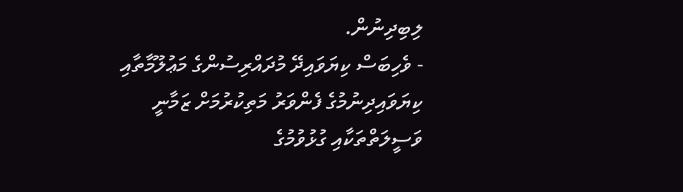ލިބިދިނުން.
- ވެހިބަސް ކިޔަވައިދޭ މުދައްރިސުންގެ މަޢުލޫމާތާއި ކިޔަވައިދިނުމުގެ ފެންވަރު މަތިކުރުމަށް ޒަމާނީ ވަސީލަތްތަކާއި ގުޅުވުމުގެ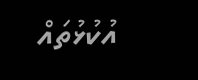އުކުޅުތައް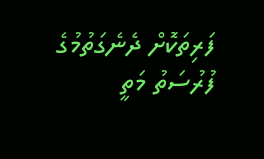ފަރިތަކޮށް ދެނެގަތުމުގެ ފުރުސަތު މަތީ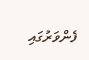ފެންވަރުގައި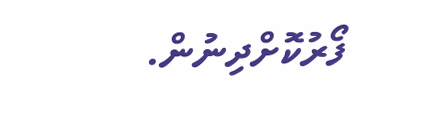ފޯރުކޮށްދިނުން.